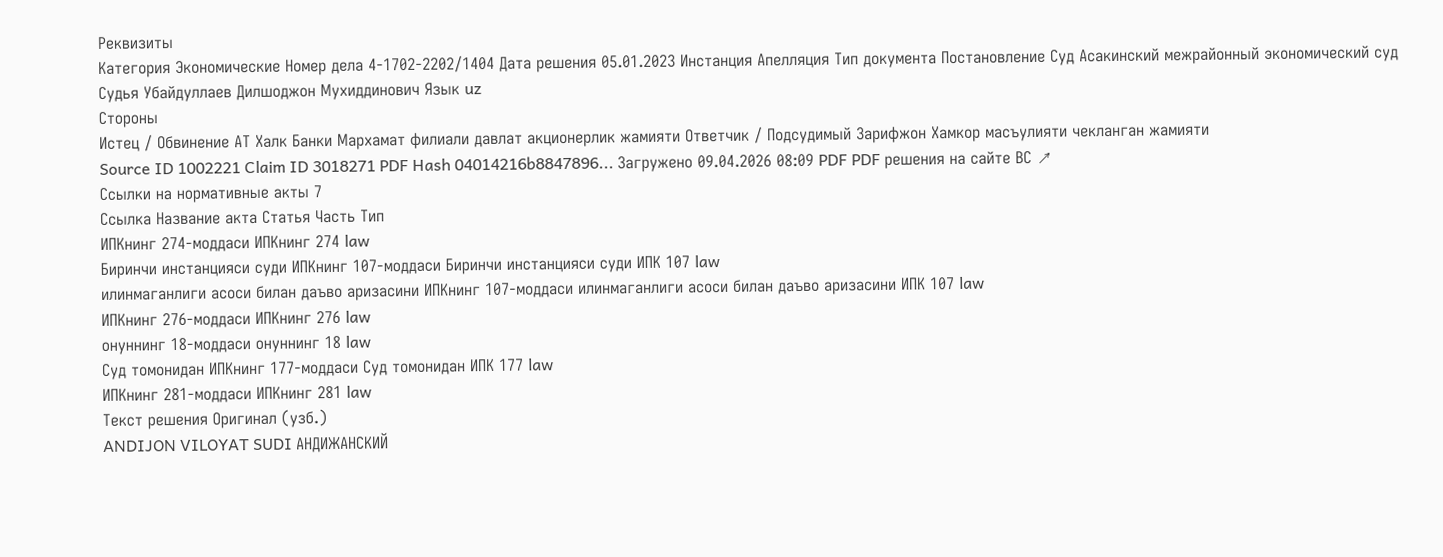Реквизиты
Категория Экономические Номер дела 4-1702-2202/1404 Дата решения 05.01.2023 Инстанция Апелляция Тип документа Постановление Суд Асакинский межрайонный экономический суд Судья Убайдуллаев Дилшоджон Мухиддинович Язык uz
Стороны
Истец / Обвинение АТ Халк Банки Мархамат филиали давлат акционерлик жамияти Ответчик / Подсудимый Зарифжон Хамкор масъулияти чекланган жамияти
Source ID 1002221 Claim ID 3018271 PDF Hash 04014216b8847896... Загружено 09.04.2026 08:09 PDF PDF решения на сайте ВС ↗
Ссылки на нормативные акты 7
Ссылка Название акта Статья Часть Тип
ИПКнинг 274-моддаси ИПКнинг 274 law
Биринчи инстанцияси суди ИПКнинг 107-моддаси Биринчи инстанцияси суди ИПК 107 law
илинмаганлиги асоси билан даъво аризасини ИПКнинг 107-моддаси илинмаганлиги асоси билан даъво аризасини ИПК 107 law
ИПКнинг 276-моддаси ИПКнинг 276 law
онуннинг 18-моддаси онуннинг 18 law
Суд томонидан ИПКнинг 177-моддаси Суд томонидан ИПК 177 law
ИПКнинг 281-моддаси ИПКнинг 281 law
Текст решения Оригинал (узб.)
ANDIJON VILOYAT SUDI АНДИЖАНСКИЙ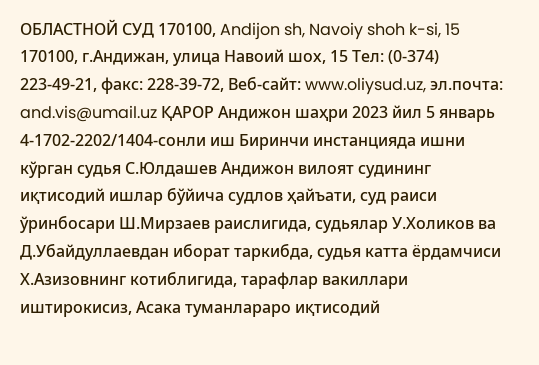ОБЛАСТНОЙ СУД 170100, Andijon sh, Navoiy shoh k-si, 15 170100, г.Андижан, улица Навоий шох, 15 Тел: (0-374) 223-49-21, факс: 228-39-72, Веб-сайт: www.oliysud.uz, эл.почта: and.vis@umail.uz ҚАРОР Андижон шаҳри 2023 йил 5 январь 4-1702-2202/1404-сонли иш Биринчи инстанцияда ишни кўрган судья С.Юлдашев Андижон вилоят судининг иқтисодий ишлар бўйича судлов ҳайъати, суд раиси ўринбосари Ш.Мирзаев раислигида, судьялар У.Холиков ва Д.Убайдуллаевдан иборат таркибда, судья катта ёрдамчиси Х.Азизовнинг котиблигида, тарафлар вакиллари иштирокисиз, Асака туманлараро иқтисодий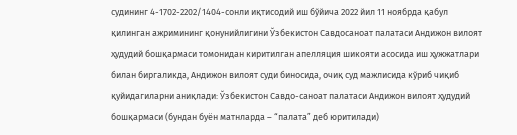судининг 4-1702-2202/1404-сонли иқтисодий иш бўйича 2022 йил 11 ноябрда қабул қилинган ажримининг қонунийлигини Ўзбекистон Савдосаноат палатаси Андижон вилоят ҳудудий бошқармаси томонидан киритилган апелляция шикояти асосида иш ҳужжатлари билан биргаликда, Андижон вилоят суди биносида, очиқ суд мажлисида кўриб чиқиб қуйидагиларни аниқлади: Ўзбекистон Савдо-саноат палатаси Андижон вилоят ҳудудий бошқармаси (бундан буён матнларда – “палата” деб юритилади)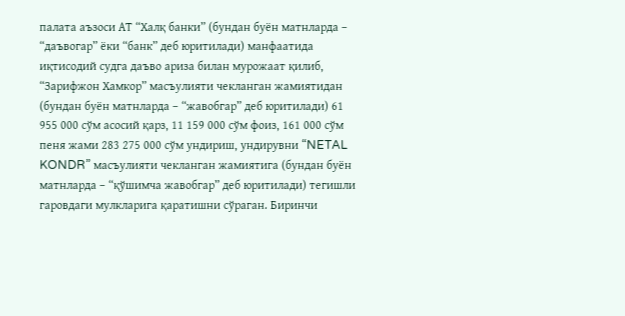палата аъзоси АТ “Халқ банки” (бундан буён матнларда – “даъвогар” ёки “банк” деб юритилади) манфаатида иқтисодий судга даъво ариза билан мурожаат қилиб, “Зарифжон Хамкор” масъулияти чекланган жамиятидан (бундан буён матнларда – “жавобгар” деб юритилади) 61 955 000 сўм асосий қарз, 11 159 000 сўм фоиз, 161 000 сўм пеня жами 283 275 000 сўм ундириш, ундирувни “NETAL KONDR” масъулияти чекланган жамиятига (бундан буён матнларда – “қўшимча жавобгар” деб юритилади) тегишли гаровдаги мулкларига қаратишни сўраган. Биринчи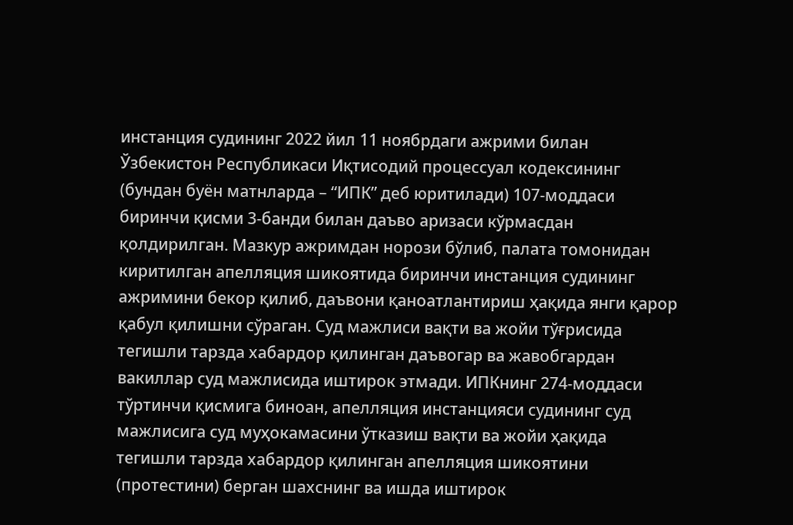инстанция судининг 2022 йил 11 ноябрдаги ажрими билан Ўзбекистон Республикаси Иқтисодий процессуал кодексининг (бундан буён матнларда – “ИПК” деб юритилади) 107-моддаси биринчи қисми 3-банди билан даъво аризаси кўрмасдан қолдирилган. Мазкур ажримдан норози бўлиб, палата томонидан киритилган апелляция шикоятида биринчи инстанция судининг ажримини бекор қилиб, даъвони қаноатлантириш ҳақида янги қарор қабул қилишни сўраган. Суд мажлиси вақти ва жойи тўғрисида тегишли тарзда хабардор қилинган даъвогар ва жавобгардан вакиллар суд мажлисида иштирок этмади. ИПКнинг 274-моддаси тўртинчи қисмига биноан, апелляция инстанцияси судининг суд мажлисига суд муҳокамасини ўтказиш вақти ва жойи ҳақида тегишли тарзда хабардор қилинган апелляция шикоятини (протестини) берган шахснинг ва ишда иштирок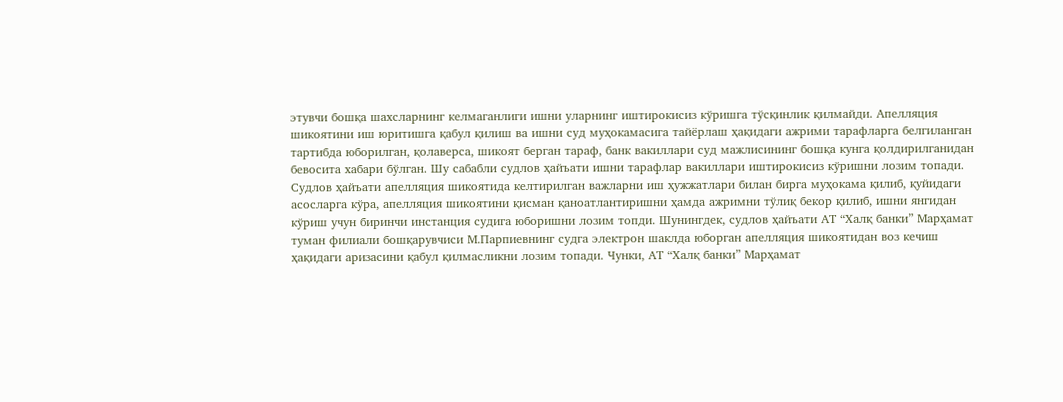этувчи бошқа шахсларнинг келмаганлиги ишни уларнинг иштирокисиз кўришга тўсқинлик қилмайди. Апелляция шикоятини иш юритишга қабул қилиш ва ишни суд муҳокамасига тайёрлаш ҳақидаги ажрими тарафларга белгиланган тартибда юборилган, қолаверса, шикоят берган тараф, банк вакиллари суд мажлисининг бошқа кунга қолдирилганидан бевосита хабари бўлган. Шу сабабли судлов ҳайъати ишни тарафлар вакиллари иштирокисиз кўришни лозим топади. Судлов ҳайъати апелляция шикоятида келтирилган важларни иш ҳужжатлари билан бирга муҳокама қилиб, қуйидаги асосларга кўра, апелляция шикоятини қисман қаноатлантиришни ҳамда ажримни тўлиқ бекор қилиб, ишни янгидан кўриш учун биринчи инстанция судига юборишни лозим топди. Шунингдек, судлов ҳайъати АТ “Халқ банки” Марҳамат туман филиали бошқарувчиси М.Парпиевнинг судга электрон шаклда юборган апелляция шикоятидан воз кечиш ҳақидаги аризасини қабул қилмасликни лозим топади. Чунки, АТ “Халқ банки” Марҳамат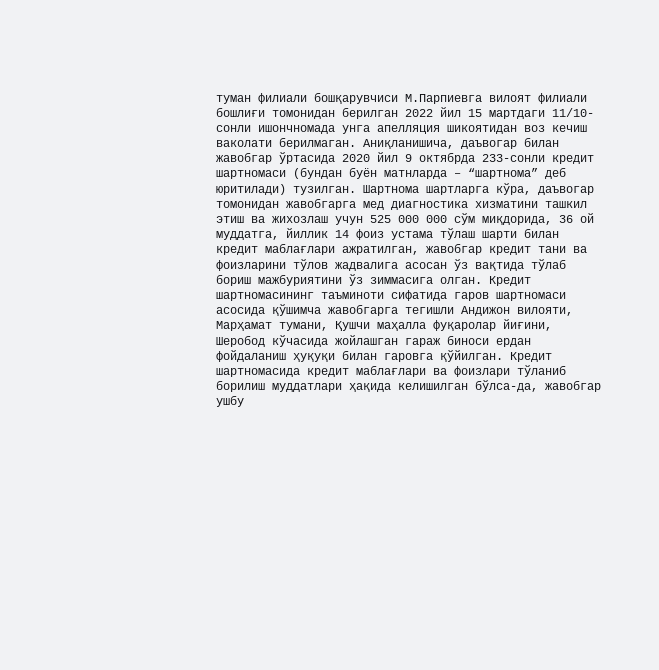туман филиали бошқарувчиси М.Парпиевга вилоят филиали бошлиғи томонидан берилган 2022 йил 15 мартдаги 11/10-сонли ишончномада унга апелляция шикоятидан воз кечиш ваколати берилмаган. Аниқланишича, даъвогар билан жавобгар ўртасида 2020 йил 9 октябрда 233-сонли кредит шартномаси (бундан буён матнларда – “шартнома” деб юритилади) тузилган. Шартнома шартларга кўра, даъвогар томонидан жавобгарга мед диагностика хизматини ташкил этиш ва жихозлаш учун 525 000 000 сўм миқдорида, 36 ой муддатга, йиллик 14 фоиз устама тўлаш шарти билан кредит маблағлари ажратилган, жавобгар кредит тани ва фоизларини тўлов жадвалига асосан ўз вақтида тўлаб бориш мажбуриятини ўз зиммасига олган. Кредит шартномасининг таъминоти сифатида гаров шартномаси асосида қўшимча жавобгарга тегишли Андижон вилояти, Марҳамат тумани, Қушчи маҳалла фуқаролар йиғини, Шеробод кўчасида жойлашган гараж биноси ердан фойдаланиш ҳуқуқи билан гаровга қўйилган. Кредит шартномасида кредит маблағлари ва фоизлари тўланиб борилиш муддатлари ҳақида келишилган бўлса-да, жавобгар ушбу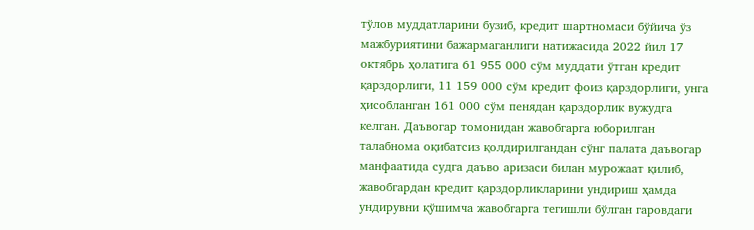тўлов муддатларини бузиб, кредит шартномаси бўйича ўз мажбуриятини бажармаганлиги натижасида 2022 йил 17 октябрь ҳолатига 61 955 000 сўм муддати ўтган кредит қарздорлиги, 11 159 000 сўм кредит фоиз қарздорлиги, унга ҳисобланган 161 000 сўм пенядан қарздорлик вужудга келган. Даъвогар томонидан жавобгарга юборилган талабнома оқибатсиз қолдирилгандан сўнг палата даъвогар манфаатида судга даъво аризаси билан мурожаат қилиб, жавобгардан кредит қарздорликларини ундириш ҳамда ундирувни қўшимча жавобгарга тегишли бўлган гаровдаги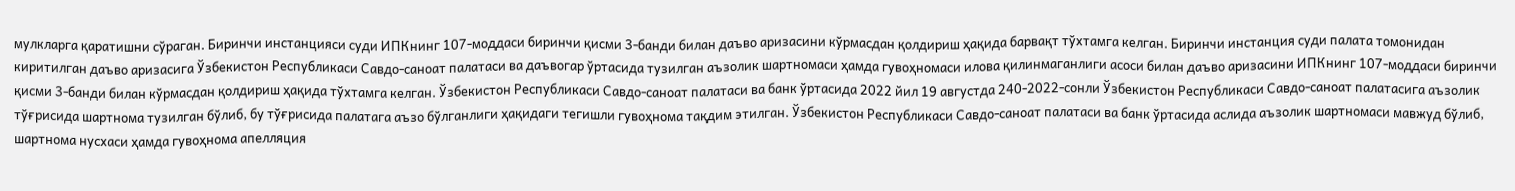мулкларга қаратишни сўраган. Биринчи инстанцияси суди ИПКнинг 107-моддаси биринчи қисми 3-банди билан даъво аризасини кўрмасдан қолдириш ҳақида барвақт тўхтамга келган. Биринчи инстанция суди палата томонидан киритилган даъво аризасига Ўзбекистон Республикаси Савдо-саноат палатаси ва даъвогар ўртасида тузилган аъзолик шартномаси ҳамда гувоҳномаси илова қилинмаганлиги асоси билан даъво аризасини ИПКнинг 107-моддаси биринчи қисми 3-банди билан кўрмасдан қолдириш ҳақида тўхтамга келган. Ўзбекистон Республикаси Савдо-саноат палатаси ва банк ўртасида 2022 йил 19 августда 240-2022-сонли Ўзбекистон Республикаси Савдо-саноат палатасига аъзолик тўғрисида шартнома тузилган бўлиб, бу тўғрисида палатага аъзо бўлганлиги ҳақидаги тегишли гувоҳнома тақдим этилган. Ўзбекистон Республикаси Савдо-саноат палатаси ва банк ўртасида аслида аъзолик шартномаси мавжуд бўлиб, шартнома нусхаси ҳамда гувоҳнома апелляция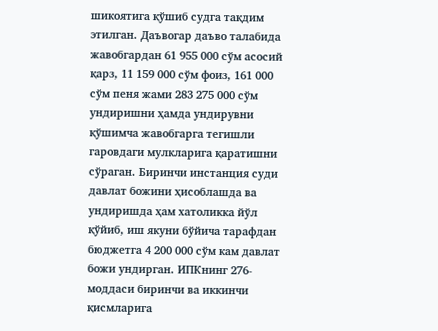шикоятига қўшиб судга тақдим этилган. Даъвогар даъво талабида жавобгардан 61 955 000 сўм асосий қарз, 11 159 000 сўм фоиз, 161 000 сўм пеня жами 283 275 000 сўм ундиришни ҳамда ундирувни қўшимча жавобгарга тегишли гаровдаги мулкларига қаратишни сўраган. Биринчи инстанция суди давлат божини ҳисоблашда ва ундиришда ҳам хатоликка йўл қўйиб, иш якуни бўйича тарафдан бюджетга 4 200 000 сўм кам давлат божи ундирган. ИПКнинг 276-моддаси биринчи ва иккинчи қисмларига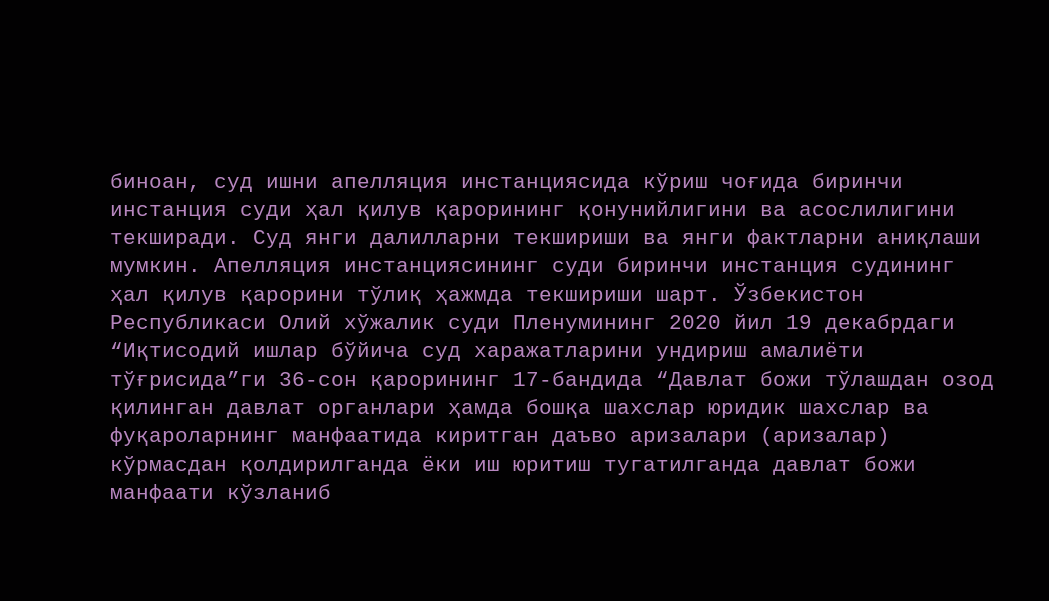биноан, суд ишни апелляция инстанциясида кўриш чоғида биринчи инстанция суди ҳал қилув қарорининг қонунийлигини ва асослилигини текширади. Суд янги далилларни текшириши ва янги фактларни аниқлаши мумкин. Апелляция инстанциясининг суди биринчи инстанция судининг ҳал қилув қарорини тўлиқ ҳажмда текшириши шарт. Ўзбекистон Республикаси Олий хўжалик суди Пленумининг 2020 йил 19 декабрдаги “Иқтисодий ишлар бўйича суд харажатларини ундириш амалиёти тўғрисида”ги 36-сон қарорининг 17-бандида “Давлат божи тўлашдан озод қилинган давлат органлари ҳамда бошқа шахслар юридик шахслар ва фуқароларнинг манфаатида киритган даъво аризалари (аризалар) кўрмасдан қолдирилганда ёки иш юритиш тугатилганда давлат божи манфаати кўзланиб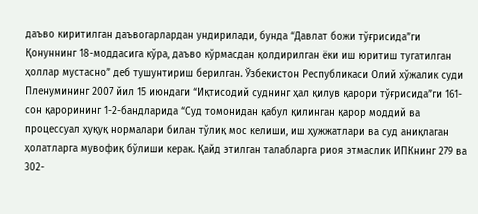даъво киритилган даъвогарлардан ундирилади, бунда “Давлат божи тўғрисида”ги Қонуннинг 18-моддасига кўра, даъво кўрмасдан қолдирилган ёки иш юритиш тугатилган ҳоллар мустасно” деб тушунтириш берилган. Ўзбекистон Республикаси Олий хўжалик суди Пленумининг 2007 йил 15 июндаги “Иқтисодий суднинг ҳал қилув қарори тўғрисида”ги 161-сон қарорининг 1-2-бандларида “Суд томонидан қабул қилинган қарор моддий ва процессуал ҳуқуқ нормалари билан тўлиқ мос келиши, иш ҳужжатлари ва суд аниқлаган ҳолатларга мувофиқ бўлиши керак. Қайд этилган талабларга риоя этмаслик ИПКнинг 279 ва 302-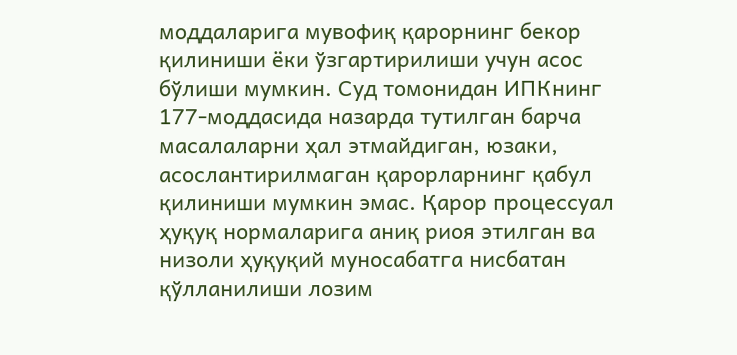моддаларига мувофиқ қарорнинг бекор қилиниши ёки ўзгартирилиши учун асос бўлиши мумкин. Суд томонидан ИПКнинг 177-моддасида назарда тутилган барча масалаларни ҳал этмайдиган, юзаки, асослантирилмаган қарорларнинг қабул қилиниши мумкин эмас. Қарор процессуал ҳуқуқ нормаларига аниқ риоя этилган ва низоли ҳуқуқий муносабатга нисбатан қўлланилиши лозим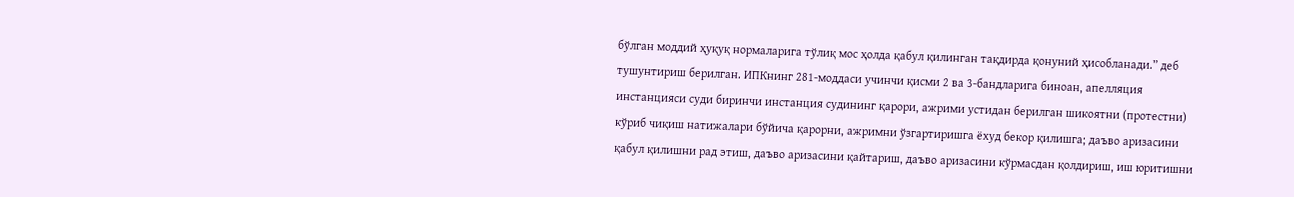бўлган моддий ҳуқуқ нормаларига тўлиқ мос ҳолда қабул қилинган тақдирда қонуний ҳисобланади.” деб тушунтириш берилган. ИПКнинг 281-моддаси учинчи қисми 2 ва 3-бандларига биноан, апелляция инстанцияси суди биринчи инстанция судининг қарори, ажрими устидан берилган шикоятни (протестни) кўриб чиқиш натижалари бўйича қарорни, ажримни ўзгартиришга ёхуд бекор қилишга; даъво аризасини қабул қилишни рад этиш, даъво аризасини қайтариш, даъво аризасини кўрмасдан қолдириш, иш юритишни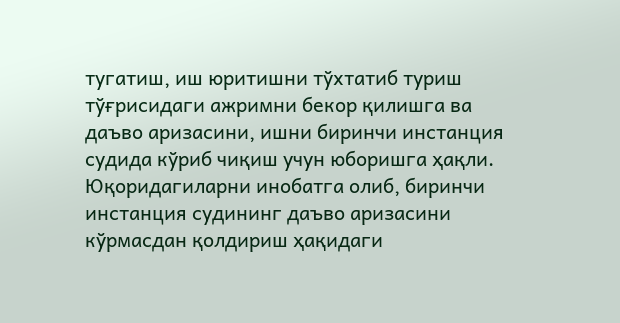тугатиш, иш юритишни тўхтатиб туриш тўғрисидаги ажримни бекор қилишга ва даъво аризасини, ишни биринчи инстанция судида кўриб чиқиш учун юборишга ҳақли. Юқоридагиларни инобатга олиб, биринчи инстанция судининг даъво аризасини кўрмасдан қолдириш ҳақидаги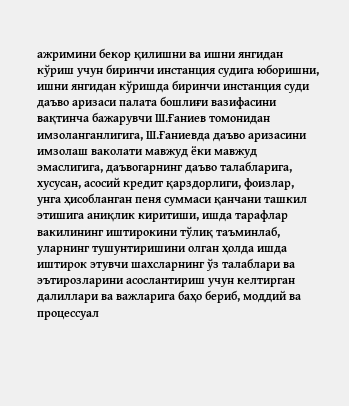ажримини бекор қилишни ва ишни янгидан кўриш учун биринчи инстанция судига юборишни, ишни янгидан кўришда биринчи инстанция суди даъво аризаси палата бошлиғи вазифасини вақтинча бажарувчи Ш.Ғаниев томонидан имзоланганлигига, Ш.Ғаниевда даъво аризасини имзолаш ваколати мавжуд ёки мавжуд эмаслигига, даъвогарнинг даъво талабларига, хусусан, асосий кредит қарздорлиги, фоизлар, унга ҳисобланган пеня суммаси қанчани ташкил этишига аниқлик киритиши, ишда тарафлар вакилининг иштирокини тўлиқ таъминлаб, уларнинг тушунтиришини олган ҳолда ишда иштирок этувчи шахсларнинг ўз талаблари ва эътирозларини асослантириш учун келтирган далиллари ва важларига баҳо бериб, моддий ва процессуал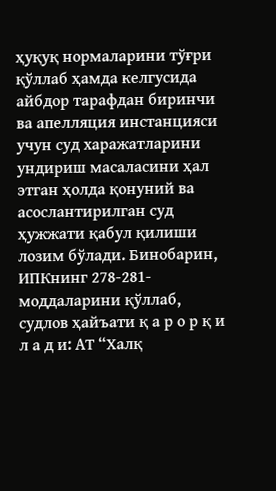ҳуқуқ нормаларини тўғри қўллаб ҳамда келгусида айбдор тарафдан биринчи ва апелляция инстанцияси учун суд харажатларини ундириш масаласини ҳал этган ҳолда қонуний ва асослантирилган суд ҳужжати қабул қилиши лозим бўлади. Бинобарин, ИПКнинг 278-281-моддаларини қўллаб, судлов ҳайъати қ а р о р қ и л а д и: АТ “Халқ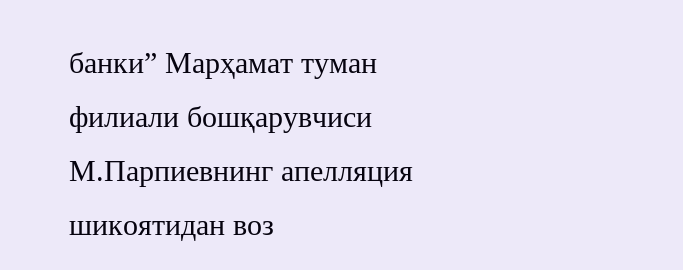банки” Марҳамат туман филиали бошқарувчиси М.Парпиевнинг апелляция шикоятидан воз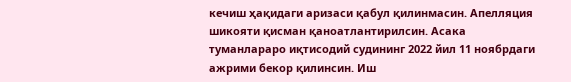кечиш ҳақидаги аризаси қабул қилинмасин. Апелляция шикояти қисман қаноатлантирилсин. Асака туманлараро иқтисодий судининг 2022 йил 11 ноябрдаги ажрими бекор қилинсин. Иш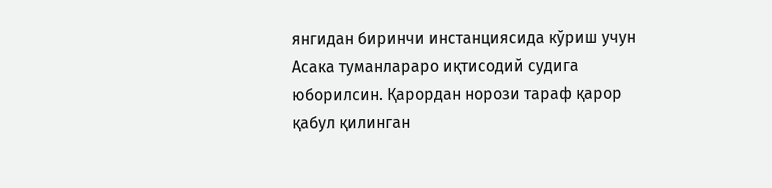янгидан биринчи инстанциясида кўриш учун Асака туманлараро иқтисодий судига юборилсин. Қарордан норози тараф қарор қабул қилинган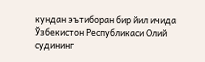кундан эътиборан бир йил ичида Ўзбекистон Республикаси Олий судининг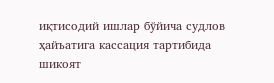иқтисодий ишлар бўйича судлов ҳайъатига кассация тартибида шикоят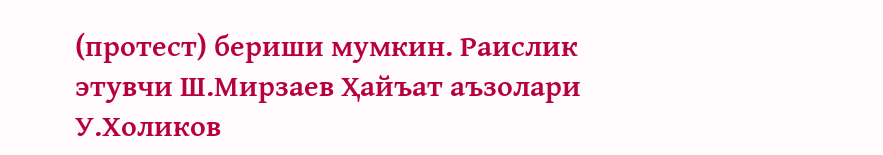(протест) бериши мумкин. Раислик этувчи Ш.Мирзаев Ҳайъат аъзолари У.Холиков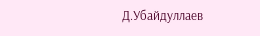Д.Убайдуллаев